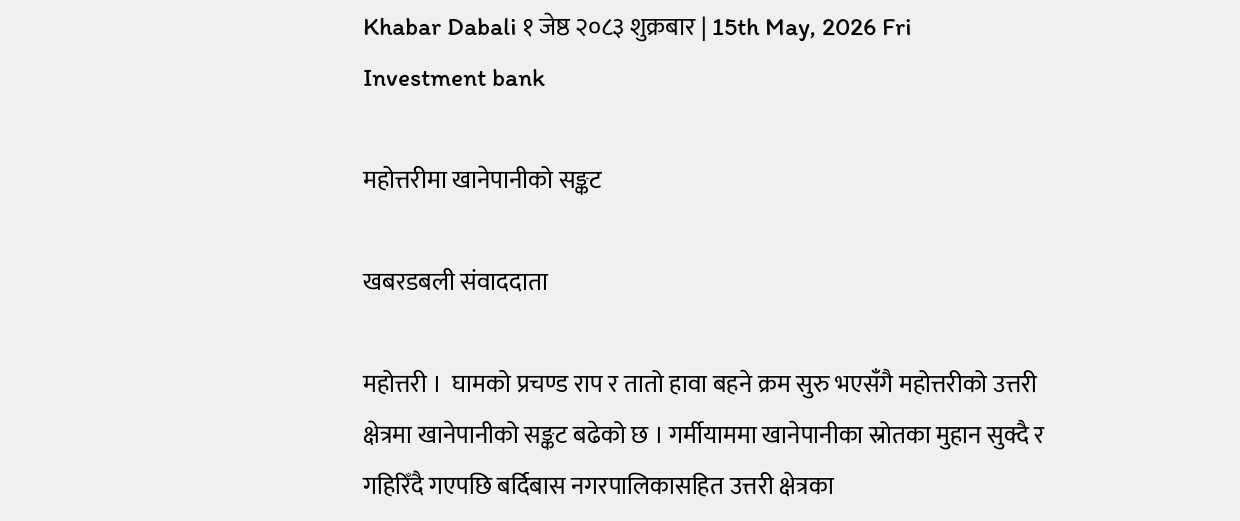Khabar Dabali १ जेष्ठ २०८३ शुक्रबार | 15th May, 2026 Fri
Investment bank

महोत्तरीमा खानेपानीको सङ्कट

खबरडबली संवाददाता

महोत्तरी ।  घामको प्रचण्ड राप र तातो हावा बहने क्रम सुरु भएसँगै महोत्तरीको उत्तरी क्षेत्रमा खानेपानीको सङ्कट बढेको छ । गर्मीयाममा खानेपानीका स्रोतका मुहान सुक्दै र गहिरिँदै गएपछि बर्दिबास नगरपालिकासहित उत्तरी क्षेत्रका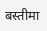बस्तीमा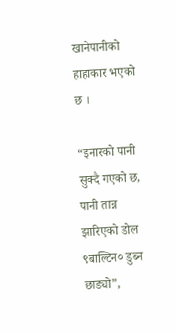खानेपानीको हाहाकार भएको छ ।

“इनारको पानी सुक्दै गएको छ, पानी तान्न झारिएको डोल ९बाल्टिन० डुब्न छाड्यो”,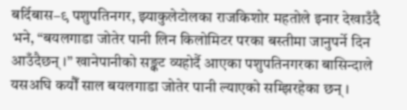बर्दिबास–९ पशुपतिनगर, झ्याकुलेटोलका राजकिशोर महतोले इनार देखाउँदै भने, “बयलगाडा जोतेर पानी लिन किलोमिटर परका बस्तीमा जानुपर्ने दिन आउँदैछन् ।” खानेपानीको सङ्कट व्यहोर्दै आएका पशुपतिनगरका बासिन्दाले यसअघि कयौँ साल बयलगाडा जोतेर पानी ल्याएको सम्झिरहेका छन् ।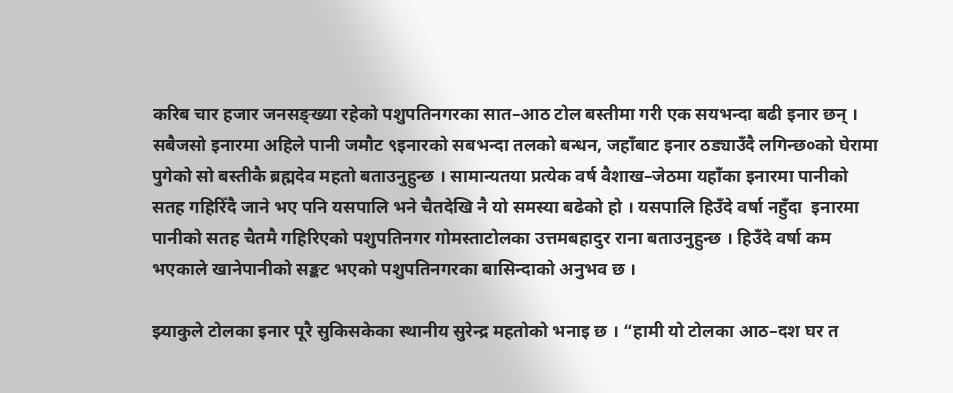करिब चार हजार जनसङ्ख्या रहेको पशुपतिनगरका सात–आठ टोल बस्तीमा गरी एक सयभन्दा बढी इनार छन् । सबैजसो इनारमा अहिले पानी जमौट ९इनारको सबभन्दा तलको बन्धन, जहाँबाट इनार ठड्याउँदै लगिन्छ०को घेरामा पुगेको सो बस्तीकै ब्रह्मदेव महतो बताउनुहुन्छ । सामान्यतया प्रत्येक वर्ष वैशाख–जेठमा यहाँका इनारमा पानीको सतह गहिरिँदै जाने भए पनि यसपालि भने चैतदेखि नै यो समस्या बढेको हो । यसपालि हिउँदे वर्षा नहुँदा  इनारमा पानीको सतह चैतमै गहिरिएको पशुपतिनगर गोमस्ताटोलका उत्तमबहादुर राना बताउनुहुन्छ । हिउँदे वर्षा कम भएकाले खानेपानीको सङ्कट भएको पशुपतिनगरका बासिन्दाको अनुभव छ ।

झ्याकुले टोलका इनार पूरै सुकिसकेका स्थानीय सुरेन्द्र महतोको भनाइ छ । “हामी यो टोलका आठ–दश घर त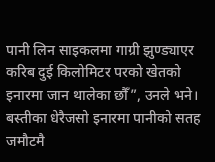पानी लिन साइकलमा गाग्री झुण्ड्याएर करिब दुई किलोमिटर परको खेतको इनारमा जान थालेका छौँ”, उनले भने। बस्तीका धेरैजसो इनारमा पानीको सतह जमौटमै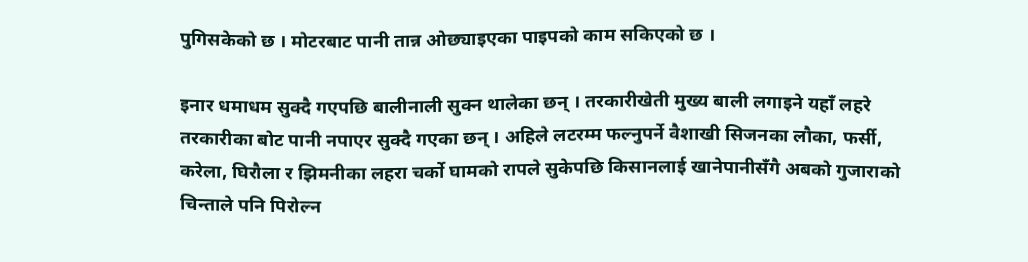पुगिसकेको छ । मोटरबाट पानी तान्न ओछ्याइएका पाइपको काम सकिएको छ ।

इनार धमाधम सुक्दै गएपछि बालीनाली सुक्न थालेका छन् । तरकारीखेती मुख्य बाली लगाइने यहाँ लहरे तरकारीका बोट पानी नपाएर सुक्दै गएका छन् । अहिले लटरम्म फल्नुपर्ने वैशाखी सिजनका लौका, फर्सी, करेला, घिरौला र झिमनीका लहरा चर्को घामको रापले सुकेपछि किसानलाई खानेपानीसँगै अबको गुजाराको चिन्ताले पनि पिरोल्न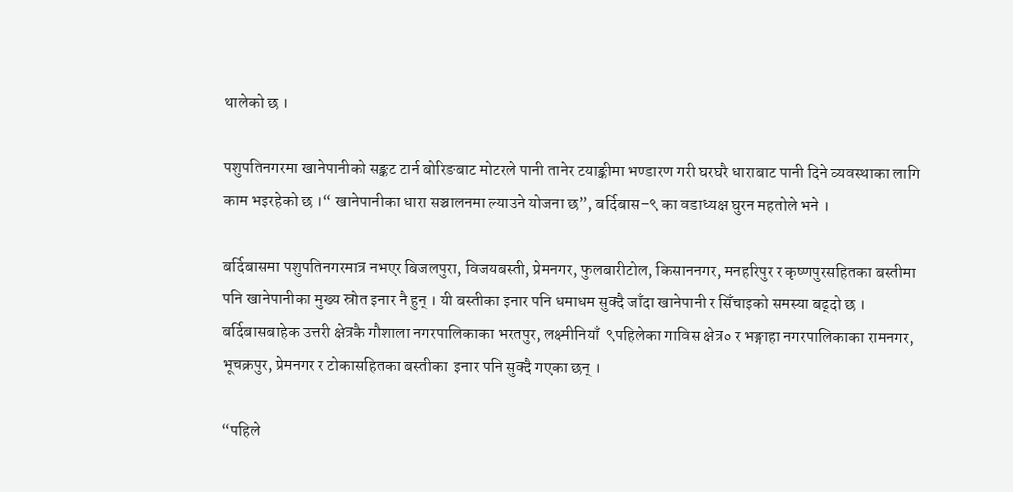थालेको छ ।

पशुपतिनगरमा खानेपानीको सङ्कट टार्न बोरिङबाट मोटरले पानी तानेर टयाङ्कीमा भण्डारण गरी घरघरै धाराबाट पानी दिने व्यवस्थाका लागि काम भइरहेको छ ।“ खानेपानीका धारा सञ्चालनमा ल्याउने योजना छ”, बर्दिबास–९ का वडाध्यक्ष घुरन महतोले भने ।

बर्दिबासमा पशुपतिनगरमात्र नभएर बिजलपुरा, विजयबस्ती, प्रेमनगर, फुलबारीटोल, किसाननगर, मनहरिपुर र कृष्णपुरसहितका बस्तीमा पनि खानेपानीका मुख्य स्रोत इनार नै हुन् । यी बस्तीका इनार पनि धमाधम सुक्दै जाँदा खानेपानी र सिँचाइको समस्या बढ्दो छ । बर्दिबासबाहेक उत्तरी क्षेत्रकै गौशाला नगरपालिकाका भरतपुर, लक्ष्मीनियाँ  ९पहिलेका गाविस क्षेत्र० र भङ्गाहा नगरपालिकाका रामनगर, भूचक्रपुर, प्रेमनगर र टोकासहितका बस्तीका  इनार पनि सुक्दै गएका छन् ।

“पहिले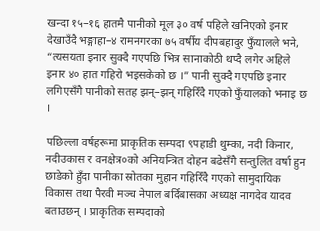खन्दा १५–१६ हातमै पानीको मूल ३० वर्ष पहिले खनिएको इनार देखाउँदै भङ्गाहा–४ रामनगरका ७५ वर्षीय दीपबहादुर फुँयालले भने, “त्यसयता इनार सुक्दै गएपछि भित्र सानाकोठी थप्दै लगेर अहिले इनार ४० हात गहिरो भइसकेको छ ।” पानी सुक्दै गएपछि इनार लगिएसँगै पानीको सतह झन्–झन् गहिरिँदै गएको फुँयालको भनाइ छ ।

पछिल्ला वर्षहरूमा प्राकृतिक सम्पदा ९पहाडी थुम्का, नदी किनार, नदीउकास र वनक्षेत्र०को अनियन्त्रित दोहन बढेसँगै सन्तुलित वर्षा हुन छाडेको हुँदा पानीका स्रोतका मुहान गहिरिँदै गएको सामुदायिक विकास तथा पैरवी मञ्च नेपाल बर्दिबासका अध्यक्ष नागदेव यादव बताउछन् । प्राकृतिक सम्पदाको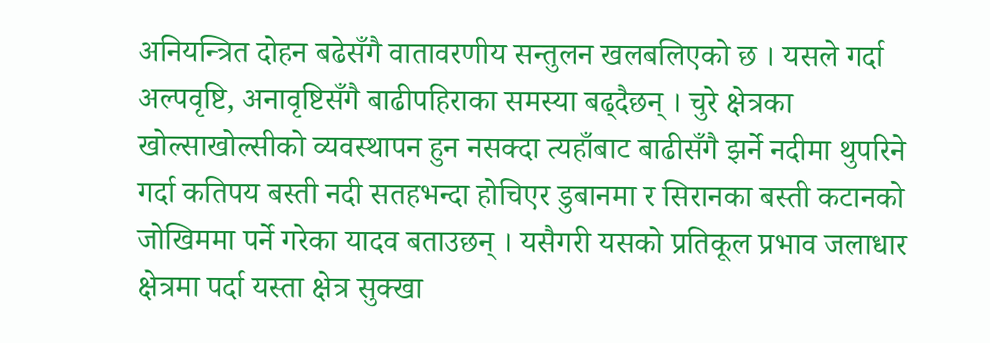अनियन्त्रित दोहन बढेसँगै वातावरणीय सन्तुलन खलबलिएको छ । यसले गर्दा अल्पवृष्टि, अनावृष्टिसँगै बाढीपहिराका समस्या बढ्दैछन् । चुरे क्षेत्रका खोल्साखोल्सीको व्यवस्थापन हुन नसक्दा त्यहाँबाट बाढीसँगै झर्ने नदीमा थुपरिने गर्दा कतिपय बस्ती नदी सतहभन्दा होचिएर डुबानमा र सिरानका बस्ती कटानको जोखिममा पर्ने गरेका यादव बताउछन् । यसैगरी यसको प्रतिकूल प्रभाव जलाधार क्षेत्रमा पर्दा यस्ता क्षेत्र सुक्खा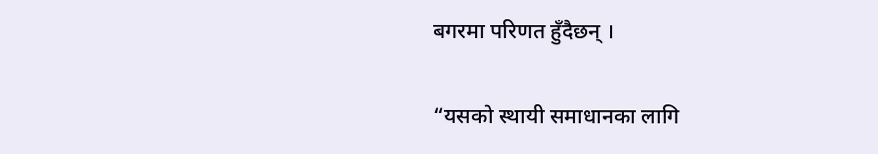बगरमा परिणत हुँदैछन् ।

“यसको स्थायी समाधानका लागि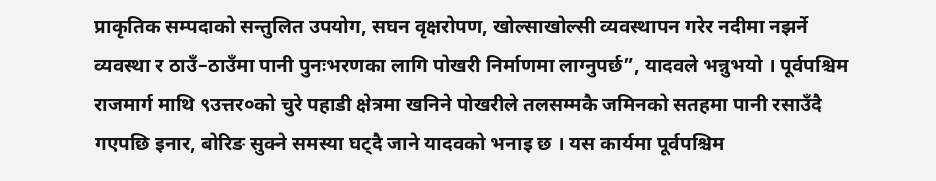प्राकृतिक सम्पदाको सन्तुलित उपयोग, सघन वृक्षरोपण, खोल्साखोल्सी व्यवस्थापन गरेर नदीमा नझर्ने व्यवस्था र ठाउँ–ठाउँमा पानी पुनःभरणका लागि पोखरी निर्माणमा लाग्नुपर्छ”, यादवले भन्नुभयो । पूर्वपश्चिम राजमार्ग माथि ९उत्तर०को चुरे पहाडी क्षेत्रमा खनिने पोखरीले तलसम्मकै जमिनको सतहमा पानी रसाउँदै गएपछि इनार, बोरिङ सुक्ने समस्या घट्दै जाने यादवको भनाइ छ । यस कार्यमा पूर्वपश्चिम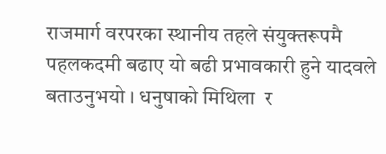राजमार्ग वरपरका स्थानीय तहले संयुक्तरूपमै पहलकदमी बढाए यो बढी प्रभावकारी हुने यादवले बताउनुभयो । धनुषाको मिथिला  र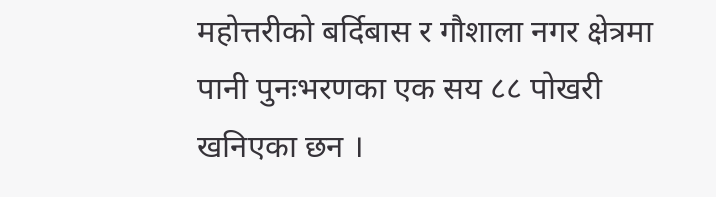महोत्तरीको बर्दिबास र गौशाला नगर क्षेत्रमा पानी पुनःभरणका एक सय ८८ पोखरी खनिएका छन ।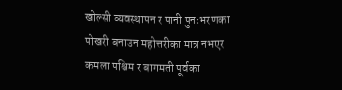खोल्सी व्यवस्थापन र पानी पुनःभरणका पोखरी बनाउन महोत्तरीका मात्र नभएर कमला पश्चिम र बागमती पूर्वका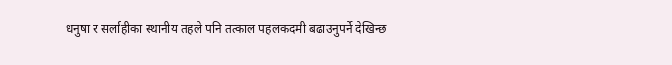धनुषा र सर्लाहीका स्थानीय तहले पनि तत्काल पहलकदमी बढाउनुपर्ने देखिन्छ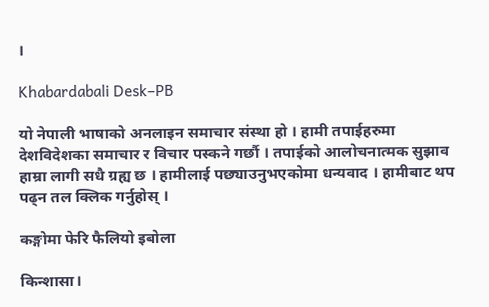।

Khabardabali Desk–PB

यो नेपाली भाषाको अनलाइन समाचार संस्था हो । हामी तपाईहरुमा देशविदेशका समाचार र विचार पस्कने गर्छौ । तपाईको आलोचनात्मक सुझाव हाम्रा लागी सधै ग्रह्य छ । हामीलाई पछ्याउनुभएकोमा धन्यवाद । हामीबाट थप पढ्न तल क्लिक गर्नुहोस् ।

कङ्गोमा फेरि फैलियो इबोला

किन्शासा।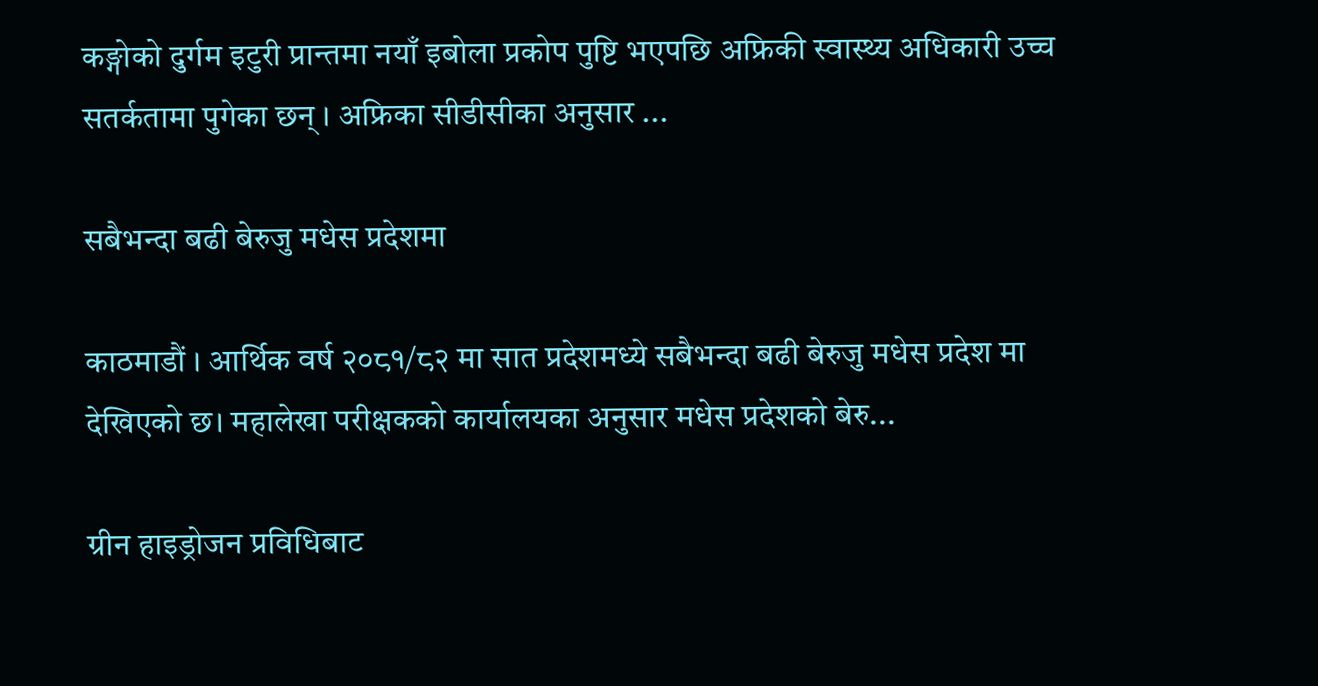कङ्गोको दुर्गम इटुरी प्रान्तमा नयाँ इबोला प्रकोप पुष्टि भएपछि अफ्रिकी स्वास्थ्य अधिकारी उच्च सतर्कतामा पुगेका छन् । अफ्रिका सीडीसीका अनुसार ...

सबैभन्दा बढी बेरुजु मधेस प्रदेशमा

काठमाडौं । आर्थिक वर्ष २०८१/८२ मा सात प्रदेशमध्ये सबैभन्दा बढी बेरुजु मधेस प्रदेश मा देखिएको छ। महालेखा परीक्षकको कार्यालयका अनुसार मधेस प्रदेशको बेरु...

ग्रीन हाइड्रोजन प्रविधिबाट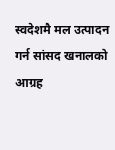स्वदेशमै मल उत्पादन गर्न सांसद खनालको आग्रह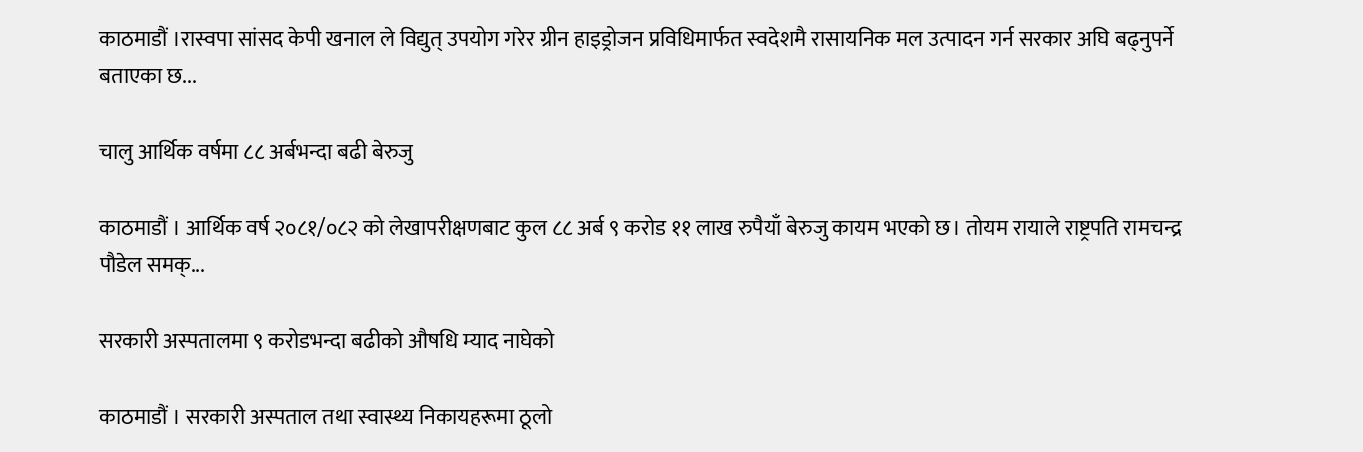काठमाडौं ।रास्वपा सांसद केपी खनाल ले विद्युत् उपयोग गरेर ग्रीन हाइड्रोजन प्रविधिमार्फत स्वदेशमै रासायनिक मल उत्पादन गर्न सरकार अघि बढ्नुपर्ने बताएका छ...

चालु आर्थिक वर्षमा ८८ अर्बभन्दा बढी बेरुजु

काठमाडौं । आर्थिक वर्ष २०८१/०८२ को लेखापरीक्षणबाट कुल ८८ अर्ब ९ करोड ११ लाख रुपैयाँ बेरुजु कायम भएको छ। तोयम रायाले राष्ट्रपति रामचन्द्र पौडेल समक्...

सरकारी अस्पतालमा ९ करोडभन्दा बढीको औषधि म्याद नाघेको

काठमाडौं । सरकारी अस्पताल तथा स्वास्थ्य निकायहरूमा ठूलो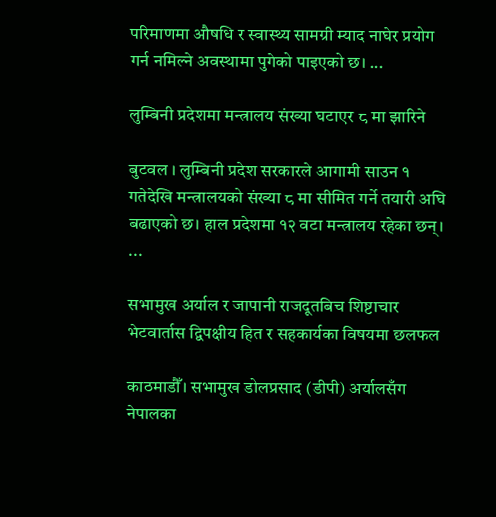परिमाणमा औषधि र स्वास्थ्य सामग्री म्याद नाघेर प्रयोग गर्न नमिल्ने अवस्थामा पुगेको पाइएको छ। ...

लुम्बिनी प्रदेशमा मन्त्रालय संख्या घटाएर ८ मा झारिने

बुटवल । लुम्बिनी प्रदेश सरकारले आगामी साउन १ गतेदेखि मन्त्रालयको संख्या ८ मा सीमित गर्ने तयारी अघि बढाएको छ। हाल प्रदेशमा १२ वटा मन्त्रालय रहेका छन्। ...

सभामुख अर्याल र जापानी राजदूतबिच शिष्टाचार भेटवार्तास द्विपक्षीय हित र सहकार्यका विषयमा छलफल

काठमाडौँ। सभामुख डोलप्रसाद (डीपी) अर्यालसँग नेपालका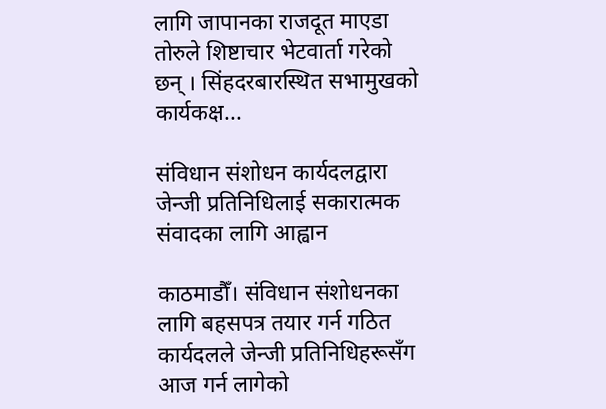लागि जापानका राजदूत माएडा तोरुले शिष्टाचार भेटवार्ता गरेको छन् । सिंहदरबारस्थित सभामुखको कार्यकक्ष...

संविधान संशोधन कार्यदलद्वारा जेन्जी प्रतिनिधिलाई सकारात्मक संवादका लागि आह्वान

काठमाडौँ। संविधान संशोधनका लागि बहसपत्र तयार गर्न गठित कार्यदलले जेन्जी प्रतिनिधिहरूसँग आज गर्न लागेको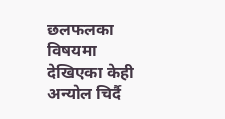छलफलका विषयमा देखिएका केही अन्योल चिर्दै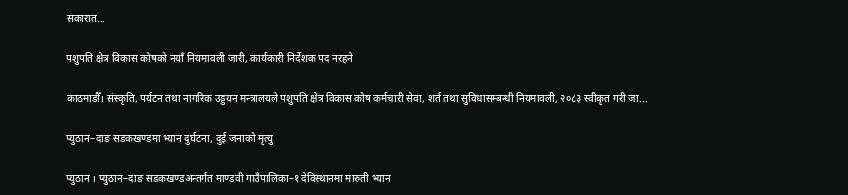सकारात...

पशुपति क्षेत्र विकास कोषको नयाँ नियमावली जारी, कार्यकारी निर्देशक पद नरहने

काठमाडौँ। संस्कृति, पर्यटन तथा नागरिक उड्डयन मन्त्रालयले पशुपति क्षेत्र विकास कोष कर्मचारी सेवा, शर्त तथा सुविधासम्बन्धी नियमावली, २०८३ स्वीकृत गरी जा...

प्युठान–दाङ सडकखण्डमा भ्यान दुर्घटना, दुई जनाको मृत्यु

प्युठान । प्युठान–दाङ सडकखण्डअन्तर्गत माण्डवी गाउँपालिका–१ देविस्थानमा मारुती भ्यान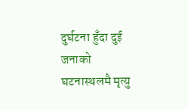दुर्घटना हुँदा दुई जनाको घटनास्थलमै मृत्यु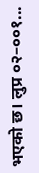भएको छ। लुप्र ०२–००१...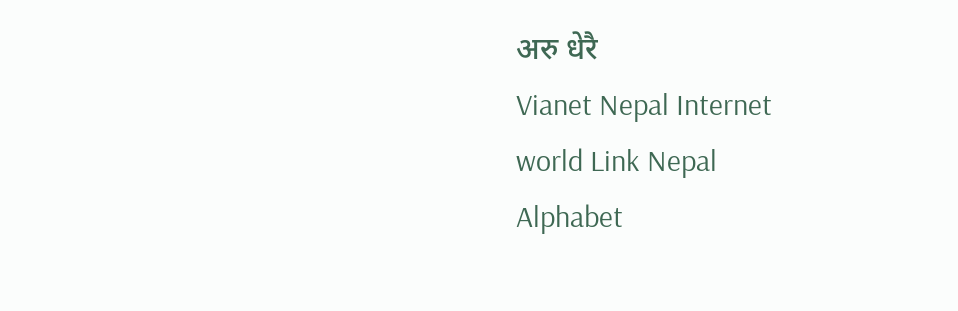अरु धेरै
Vianet Nepal Internet
world Link Nepal
Alphabet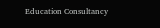Education Consultancy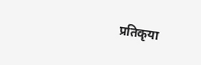प्रतिकृया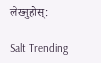लेख्नुहोस्:

Salt Trending